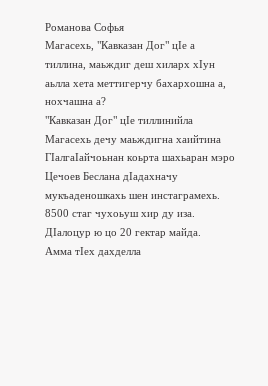Романова Софья
Магасехь, "Кавказан Дог" цIе а тиллина, маьждиг деш хиларх хIун аьлла хета меттигерчу бахархошна а, нохчашна а?
"Кавказан Дог" цIе тиллинийла Магасехь дечу маьждигна хаийтина ГIалгаIайчоьнан коьрта шахьаран мэро Цечоев Беслана дIадахначу мукъаденошкахь шен инстаграмехь. 8500 стаг чухоьуш хир ду иза. ДIалоцур ю цо 20 гектар майда.
Амма тIех дахделла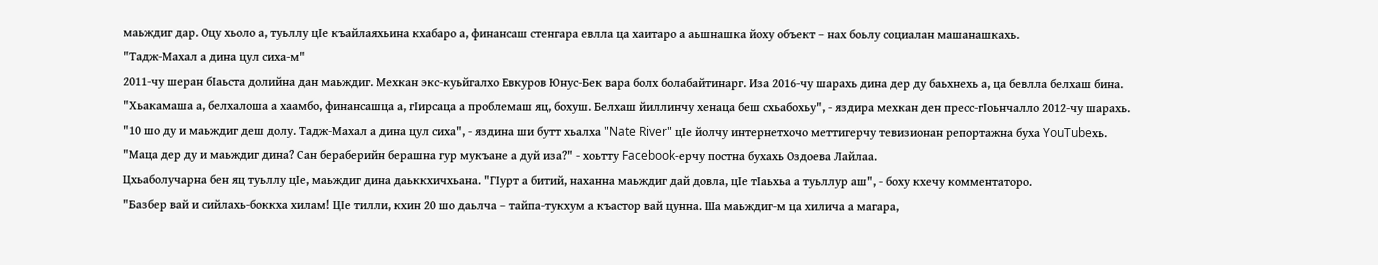маьждиг дар. Оцу хьоло а, туьллу цIе къайлаяхьина кхабаро а, финансаш стенгара евлла ца хаитаро а аьшнашка йоху объект – нах боьлу социалан машанашкахь.
"Тадж-Махал а дина цул сиха-м"
2011-чу шеран бIаьста долийна дан маьждиг. Мехкан экс-куьйгалхо Евкуров Юнус-Бек вара болх болабайтинарг. Иза 2016-чу шарахь дина дер ду баьхнехь а, ца бевлла белхаш бина.
"Хьакамаша а, белхалоша а хаамбо, финансашца а, гIирсаца а проблемаш яц, бохуш. Белхаш йиллинчу хенаца беш схьабохьу", - яздира мехкан ден пресс-гIоьнчалло 2012-чу шарахь.
"10 шо ду и маьждиг деш долу. Тадж-Махал а дина цул сиха", - яздина ши бутт хьалха "Nate River" цIе йолчу интернетхочо меттигерчу тевизионан репортажна буха YouTubeхь.
"Маца дер ду и маьждиг дина? Сан бераберийн берашна гур мукъане а дуй иза?" - хоьтту Facebook-ерчу постна бухахь Оздоева Лайлаа.
Цхьаболучарна бен яц туьллу цIе, маьждиг дина даьккхичхьана. "ГIурт а битий, наханна маьждиг дай довла, цIе тIаьхьа а туьллур аш", - боху кхечу комментаторо.
"Базбер вай и сийлахь-боккха хилам! ЦIе тилли, кхин 20 шо даьлча – тайпа-тукхум а къастор вай цунна. Ша маьждиг-м ца хилича а магара,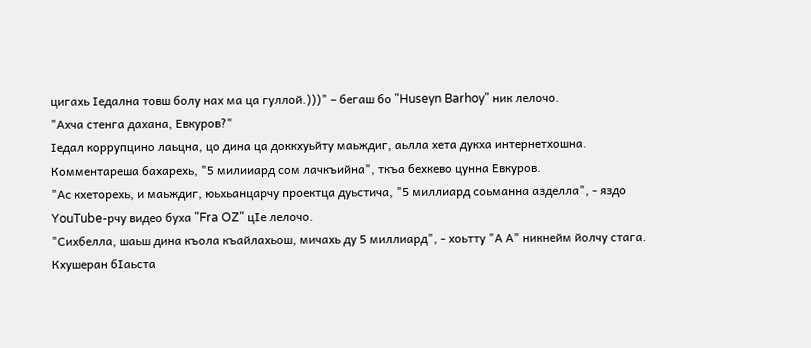цигахь Iедална товш болу нах ма ца гуллой.)))" – бегаш бо "Huseyn Barhoy" ник лелочо.
"Ахча стенга дахана, Евкуров?"
Iедал коррупцино лаьцна, цо дина ца доккхуьйту маьждиг, аьлла хета дукха интернетхошна. Комментареша бахарехь, "5 милииард сом лачкъийна", ткъа бехкево цунна Евкуров.
"Ас кхеторехь, и маьждиг, юьхьанцарчу проектца дуьстича, "5 миллиард соьманна азделла", - яздо YouTube-рчу видео буха "Fra OZ" цIе лелочо.
"Сихбелла, шаьш дина къола къайлахьош, мичахь ду 5 миллиард", - хоьтту "А А" никнейм йолчу стага.
Кхушеран бIаьста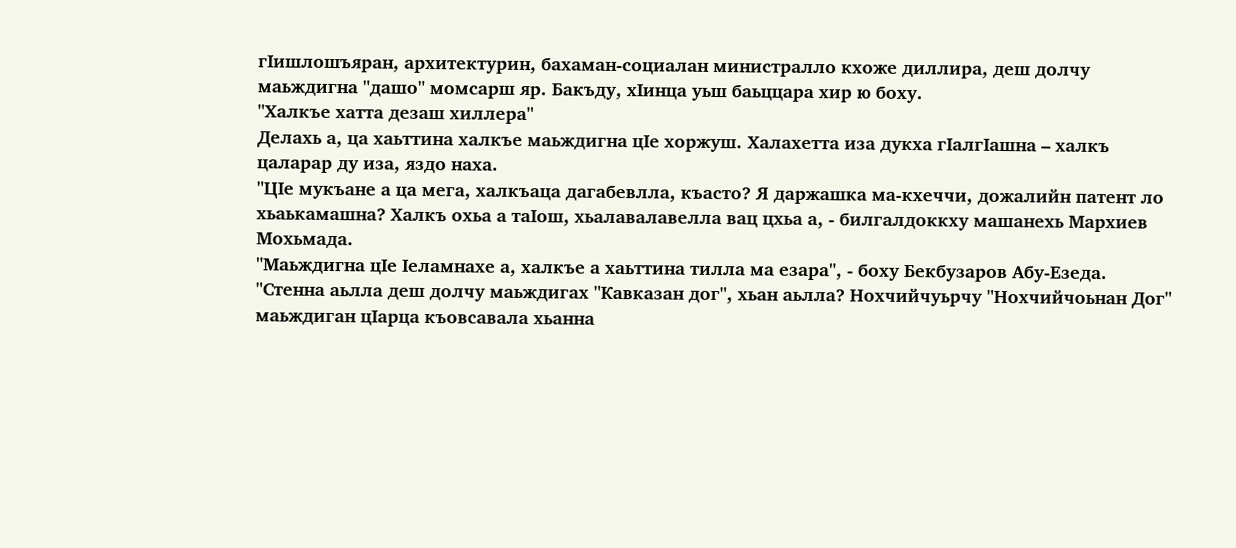гIишлошъяран, архитектурин, бахаман-социалан министралло кхоже диллира, деш долчу маьждигна "дашо" момсарш яр. Бакъду, хIинца уьш баьццара хир ю боху.
"Халкъе хатта дезаш хиллера"
Делахь а, ца хаьттина халкъе маьждигна цIе хоржуш. Халахетта иза дукха гIалгIашна – халкъ цаларар ду иза, яздо наха.
"ЦIе мукъане а ца мега, халкъаца дагабевлла, къасто? Я даржашка ма-кхеччи, дожалийн патент ло хьаькамашна? Халкъ охьа а таIош, хьалавалавелла вац цхьа а, - билгалдоккху машанехь Мархиев Мохьмада.
"Маьждигна цIе Iеламнахе а, халкъе а хаьттина тилла ма езара", - боху Бекбузаров Абу-Езеда.
"Стенна аьлла деш долчу маьждигах "Кавказан дог", хьан аьлла? Нохчийчуьрчу "Нохчийчоьнан Дог" маьждиган цIарца къовсавала хьанна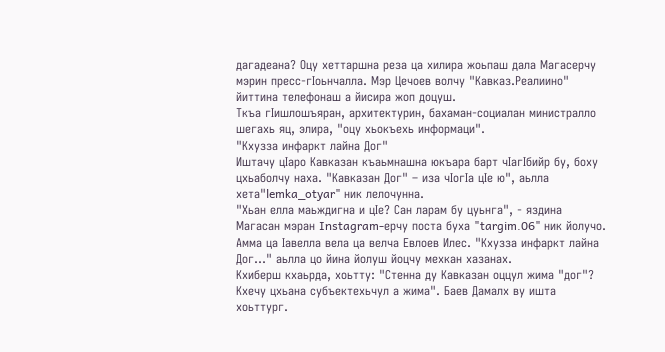дагадеана? Оцу хеттаршна реза ца хилира жоьпаш дала Магасерчу мэрин пресс-гIоьнчалла. Мэр Цечоев волчу "Кавказ.Реалиино" йиттина телефонаш а йисира жоп доцуш.
Ткъа гIишлошъяран, архитектурин, бахаман-социалан министралло шегахь яц, элира, "оцу хьокъехь информаци".
"Кхузза инфаркт лайна Дог"
Иштачу цIаро Кавказан къаьмнашна юкъара барт чIагIбийр бу, боху цхьаболчу наха. "Кавказан Дог" – иза чIогIа цIе ю", аьлла хета"lemka_otyar" ник лелочунна.
"Хьан елла маьждигна и цIе? Сан ларам бу цуьнга", - яздина Магасан мэран Instagram-ерчу поста буха "targim.06" ник йолучо.
Амма ца Iавелла вела ца велча Евлоев Илес. "Кхузза инфаркт лайна Дог…" аьлла цо йина йолуш йоцчу мехкан хазанах.
Кхиберш кхаьрда, хоьтту: "Стенна ду Кавказан оццул жима "дог"? Кхечу цхьана субъектехьчул а жима". Баев Дамалх ву ишта хоьттург.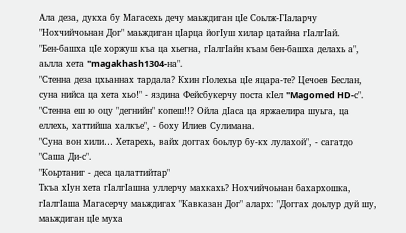Ала деза, дукха бу Магасехь дечу маьждиган цIе Соьлж-ГIаларчу "Нохчийчоьнан Дог" маьждиган цIарца йогIуш хилар цатайна гIалгIай.
"Бен-башха цIе хоржуш къа ца хьегна, гIалгIайн къам бен-башха делахь а", аьлла хета "magakhash1304-на".
"Стенна деза цхьаннах тардала? Кхин гIолехьа цIе яцара-те? Цечоев Беслан, суна нийса ца хета хьо!" - яздина Фейсбукерчу поста кIел "Magomed HD-с".
"Стенна еш ю оцу "дегнийн" копеш!!? Ойла дIаса ца яржаелира шуьга, ца еллехь, хаттийша халкъе", - боху Илиев Сулимана.
"Суна вон хили… Хетарехь, вайх доггах боьлур бу-кх лулахой", - сагатдо "Саша Ди-с".
"Коьртаниг - деса цалаттийтар"
Ткъа хIун хета гIалгIашна уллерчу махкахь? Нохчийчоьнан бахархошка, гIалгIаша Магасерчу маьждигах "Кавказан Дог" аларх: "Доггах доьлур дуй шу, маьждиган цIе муха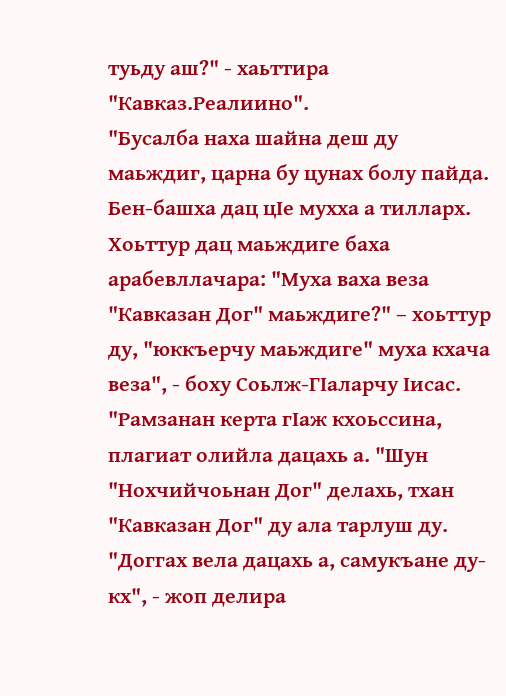туьду аш?" - хаьттира "Кавказ.Реалиино".
"Бусалба наха шайна деш ду маьждиг, царна бу цунах болу пайда. Бен-башха дац цIе мухха а тилларх. Хоьттур дац маьждиге баха арабевллачара: "Муха ваха веза "Кавказан Дог" маьждиге?" – хоьттур ду, "юккъерчу маьждиге" муха кхача веза", - боху Соьлж-ГIаларчу Iисас.
"Рамзанан керта гIаж кхоьссина, плагиат олийла дацахь а. "Шун "Нохчийчоьнан Дог" делахь, тхан "Кавказан Дог" ду ала тарлуш ду. "Доггах вела дацахь а, самукъане ду-кх", - жоп делира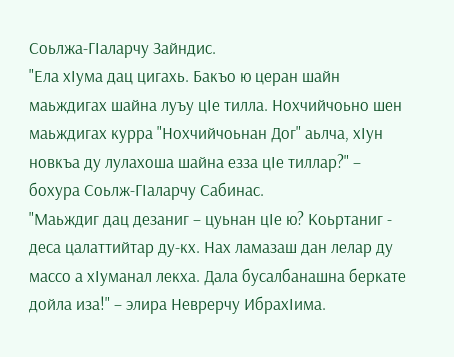Соьлжа-ГIаларчу Зайндис.
"Ела хIума дац цигахь. Бакъо ю церан шайн маьждигах шайна луъу цIе тилла. Нохчийчоьно шен маьждигах курра "Нохчийчоьнан Дог" аьлча, хIун новкъа ду лулахоша шайна езза цIе тиллар?" – бохура Соьлж-ГIаларчу Сабинас.
"Маьждиг дац дезаниг – цуьнан цIе ю? Коьртаниг - деса цалаттийтар ду-кх. Нах ламазаш дан лелар ду массо а хIуманал лекха. Дала бусалбанашна беркате дойла иза!" – элира Неврерчу ИбрахIима.